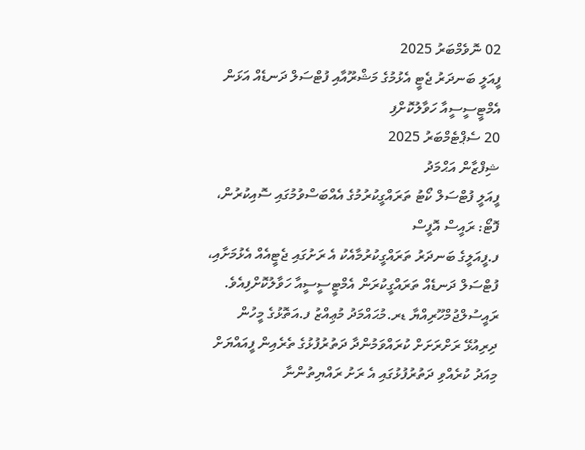02 ނޮވެމްބަރު 2025
ފީއަލީ ބަނދަރު ޖެޓީ އެޅުމުގެ މަޝްރޫއާއި ފުޓްސަލް ދަނޑެއް އަޅަން އެމްޓީސީސީއާ ހަވާލުކޮށްފި
20 ސެޕްޓެމްބަރު 2025
ޝިފްޒާން އަޙްމަދު
ފީއަލީ ފުޓްސަލް ކޯޓު ތަރައްގީކުރުމުގެ އެއްބަސްވުމުގައި ސޮއިކުރުން، ފޮޓޯ: ރައީސް އޮފީސް
ފ.ފީއަލީގެ ބަނދަރު ތަރައްގީކުރުމާއެކު އެ ރަށުގައި ޖެޓީއެއް އެޅުމަށާއި، ފުޓްސަލް ދަނޑެއް ތަރައްގީކުރަން އެމްޓީސީސީއާ ހަވާލުކޮށްފިއެވެ.
ރައީސުލްޖުމްހޫރިއްޔާ ޑރ.މުޙައްމަދު މުޢިއްޒު ފ.އަތޮޅުގެ މީހުން ދިރިއުޅޭ ރަށްރަށަށް ކުރައްވަމުންދާ ދަތުރުފުޅުގެ ތެރެއިން ފީއައްޔަށް މިއަދު ކުރެއްވި ދަތުރުފުޅުގައި އެ ރަށު ރައްޔިތުންނާ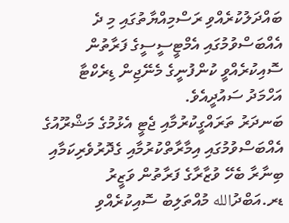ބައްދަލުކުރެއްވި ރަސްމިއްޔާތުގައި މި ދެ އެއްބަސްވުމުގައި އެމްޓީސީސީގެ ފަރާތުން ސޮއިކުރެއްވީ ކުންފުނީގެ މެނޭޖިން ޑިރެކްޓާ އަހްމަދު ސައުދީއެވެ.
ބަނދަރު ތަރައްގީކުރުމާއި ޖެޓީ އެޅުމުގެ މަޝްރޫއުގެ އެއްބަސްވުމުގައި އިމާރާތްކުރުމާއި ގެދޮރުވެރިކަމާއި ބިނާރާ ބެހޭ ވުޒާރާގެ ފަރާތުން ވަޒީރު ޑރ.އަބްދުالله މުއްތަލިބު ސޮއިކުރެއްވި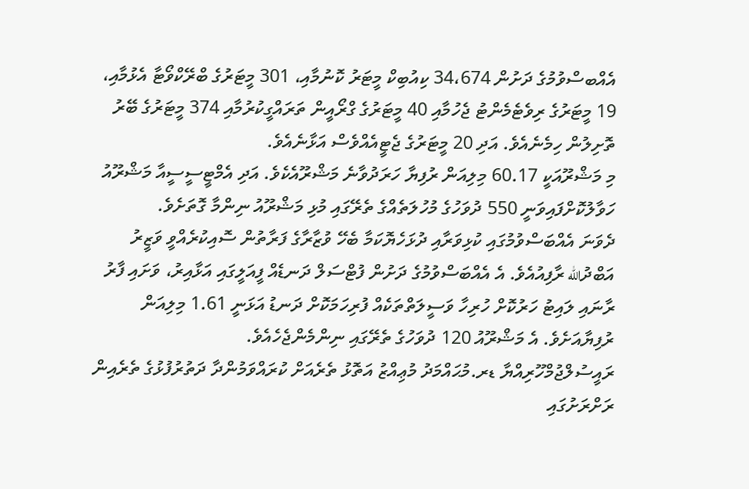އެއްބސްވުމުގެ ދަށުން 34،674 ކިއުބިކް މީޓަރު ކޮނުމާއި، 301 މީޓަރުގެ ބްރޭކްވޯޓާ އެޅުމާއި، 19 މީޓަރުގެ ރިވެޓެމެންޓު ޖެހުމާއި 40 މީޓަރުގެ ގްރޯއީން ތަރައްގީކުރުމާއި 374 މީޓަރުގެ ބޭރު ތޮށިލުން ހިމެނެއެވެ. އަދި 20 މީޓަރުގެ ޖެޓީއެއްވެސް އަޅާނެއެވެ.
މި މަޝްރޫއަކީ 60.17 މިލިއަން ރުފިޔާ ހަރަދުވާނެ މަޝްރޫއެކެވެ. އަދި އެމްޓީސީސީއާ މަޝްރޫއު ހަވާލުކޮށްފައިވަނީ 550 ދުވަހުގެ މުހުލަތެއްގެ ތެރޭގައި މުޅި މަޝްރޫއު ނިންމާ ގޮތަށެވެ.
ދެވަނަ އެއްބަސްވުމުގައި ކުޅިވަރާއި ދުޅަހެޔޮކަމާ ބެހޭ ވުޒާރާގެ ފަރާތުން ސޮއިކުރެއްވީ ވަޒީރު އަބްދުالله ރާފިއުއެވެ. އެ އެއްބަސްވުމުގެ ދަށުން ފުޓްސަލް ދަނޑެއް ފީއަލީގައި އަޅާއިރު، ވަށައި ފާރު ރާނައި ލައިޓު ހަރުކޮށް ހުރިހާ ވަސީލަތްތަކެއް ފުރިހަމަކޮށް ދަނޑު އަޅަނީ 1.61 މިލިއަން ރުފިޔާއަށެވެ. އެ މަޝްރޫއު 120 ދުވަހުގެ ތެރޭގައި ނިންމެންޖެހެއެވެ.
ރައީސުލްޖުމްހޫރިއްޔާ ޑރ.މުޙައްމަދު މުޢިއްޒު އަތޮޅު ތެރެއަށް ކުރައްވަމުންދާ ދަތުރުފުޅުގެ ތެރެއިން ރަށްރަށުގައި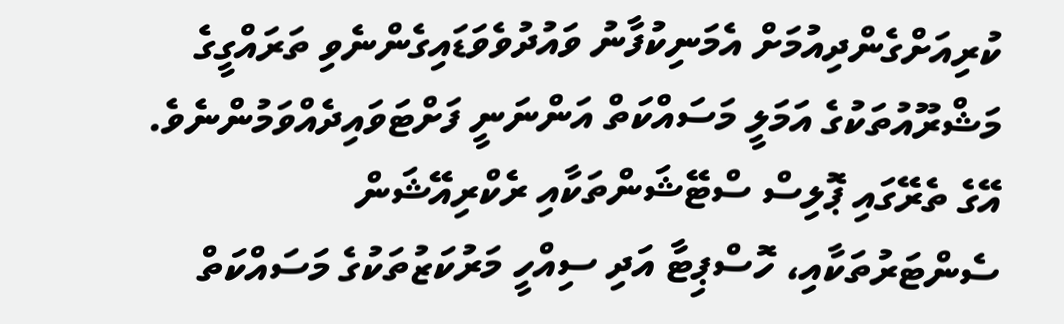ކުރިއަށްގެންދިއުމަށް އެމަނިކުފާނު ވައުދުވެވަޑައިގެންނެވި ތަރައްގީގެ މަޝްރޫއުތަކުގެ އަމަލީ މަސައްކަތް އަންނަނީ ފަށްޓަވައިދެއްވަމުންނެވެ. އޭގެ ތެރޭގައި ޕޮލިސް ސްޓޭޝަންތަކާއި ރެކްރިއޭޝަން ސެންޓަރުތަކާއި، ހޮސްޕިޓާ އަދި ސިއްހީ މަރުކަޒުތަކުގެ މަސައްކަތް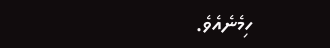ހިމެނެއެވެ.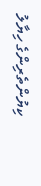ކިޔުންތެރިންގެ ހިޔާލު